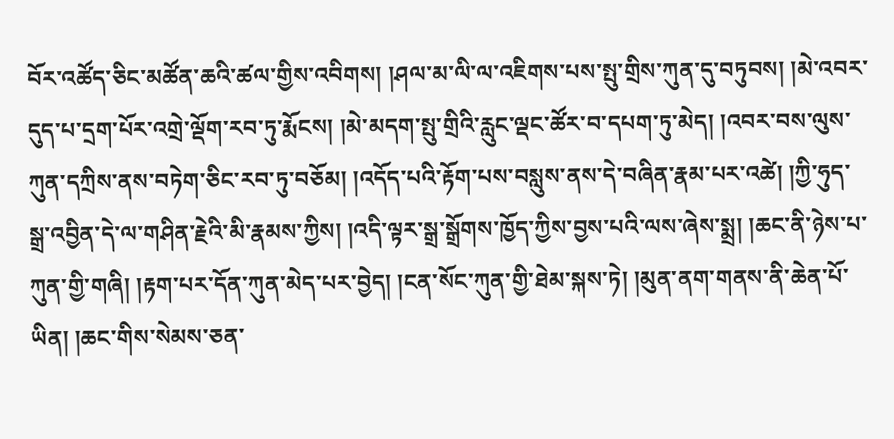བོར་འཚོད་ཅིང་མཚོན་ཆའི་ཚལ་གྱིས་འབིགས། །ཤལ་མ་ལི་ལ་འཇིགས་པས་སྤུ་གྲིས་ཀུན་དུ་བཏུབས། །མེ་འབར་དུད་པ་དྲག་པོར་འགྲེ་ལྡོག་རབ་ཏུ་རྨོངས། །མེ་མདག་སྤུ་གྲིའི་རླུང་ལྡང་ཚོར་བ་དཔག་ཏུ་མེད། །འབར་བས་ལུས་ཀུན་དཀྲིས་ནས་བཏེག་ཅིང་རབ་ཏུ་བཅོམ། །འདོད་པའི་རྟོག་པས་བསླུས་ནས་དེ་བཞིན་རྣམ་པར་འཚེ། །ཀྱི་ཧུད་སྒྲ་འབྱིན་དེ་ལ་གཤིན་རྗེའི་མི་རྣམས་ཀྱིས། །འདི་ལྟར་སྒྲ་སྒྲོགས་ཁྱོད་ཀྱིས་བྱས་པའི་ལས་ཞེས་སྨྲ། །ཆང་ནི་ཉེས་པ་ཀུན་གྱི་གཞི། །རྟག་པར་དོན་ཀུན་མེད་པར་བྱེད། །ངན་སོང་ཀུན་གྱི་ཐེམ་སྐས་ཏེ། །མུན་ནག་གནས་ནི་ཆེན་པོ་ཡིན། །ཆང་གིས་སེམས་ཅན་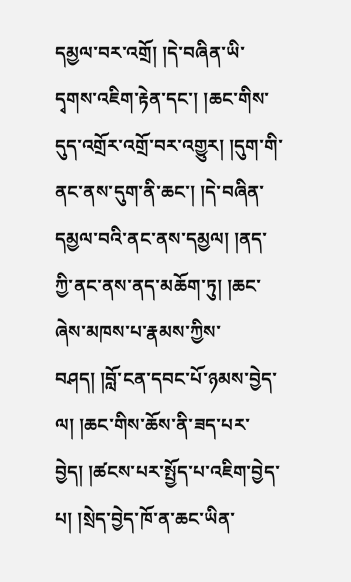དམྱལ་བར་འགྲོ། །དེ་བཞིན་ཡི་དྭགས་འཇིག་རྟེན་དང་། །ཆང་གིས་དུད་འགྲོར་འགྲོ་བར་འགྱུར། །དུག་གི་ནང་ནས་དུག་ནི་ཆང་། །དེ་བཞིན་དམྱལ་བའི་ནང་ནས་དམྱལ། །ནད་ཀྱི་ནང་ནས་ནད་མཆོག་ཏུ། །ཆང་ཞེས་མཁས་པ་རྣམས་ཀྱིས་བཤད། །བློ་ངན་དབང་པོ་ཉམས་བྱེད་ལ། །ཆང་གིས་ཆོས་ནི་ཟད་པར་བྱེད། །ཚངས་པར་སྤྱོད་པ་འཇིག་བྱེད་པ། །སྲེད་བྱེད་ཁོ་ན་ཆང་ཡིན་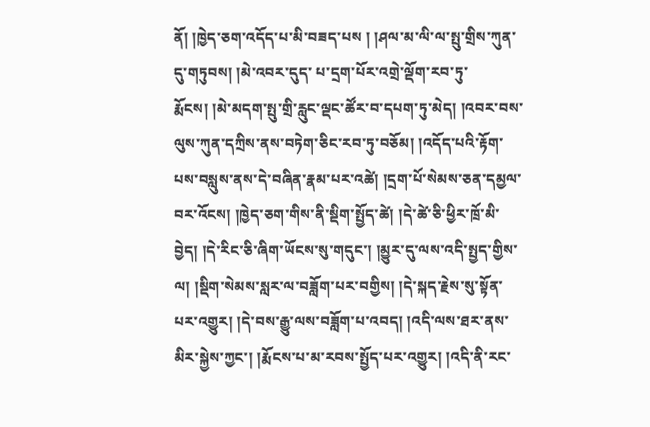ནོ། །ཁྱེད་ཅག་འདོད་པ་མི་བཟད་པས ། །ཤལ་མ་ལི་ལ་སྤུ་གྲིས་ཀུན་དུ་གཏུབས། །མེ་འབར་དུད་ པ་དྲག་པོར་འགྲེ་ལྡོག་རབ་ཏུ་རྨོངས། །མེ་མདག་སྤུ་གྲི་རླུང་ལྡང་ཚོར་བ་དཔག་ཏུ་མེད། །འབར་བས་ལུས་ཀུན་དཀྲིས་ནས་བཏེག་ཅིང་རབ་ཏུ་བཅོམ། །འདོད་པའི་རྟོག་པས་བསླུས་ནས་དེ་བཞིན་རྣམ་པར་འཚེ། །དྲག་པོ་སེམས་ཅན་དམྱལ་བར་འོངས། །ཁྱེད་ཅག་གིས་ནི་སྡིག་སྤྱོད་ཚེ། །དེ་ཚེ་ཅི་ཕྱིར་ཁྲོ་མི་བྱེད། །དེ་རིང་ཅི་ཞིག་ཡོངས་སུ་གདུང་། །མྱུར་དུ་ལས་འདི་སྤྱད་གྱིས་ལ། །སྡིག་སེམས་སླར་ལ་བཟློག་པར་བགྱིས། །དེ་སྐད་རྗེས་སུ་སྟོན་པར་འགྱུར། །དེ་བས་རྒྱུ་ལས་བཟློག་པ་འབད། །འདི་ལས་ཐར་ནས་མིར་སྐྱེས་ཀྱང་། །རྨོངས་པ་མ་རབས་སྤྱོད་པར་འགྱུར། །འདི་ནི་རང་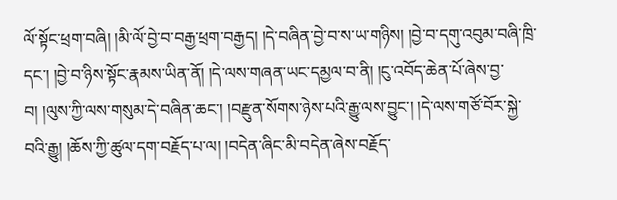ལོ་སྟོང་ཕྲག་བཞི། །མི་ལོ་བྱེ་བ་བརྒྱ་ཕྲག་བརྒྱད། །དེ་བཞིན་བྱེ་བ་ས་ཡ་གཉིས། །བྱེ་བ་དགུ་འབུམ་བཞི་ཁྲི་དང་། །བྱེ་བ་ཉིས་སྟོང་རྣམས་ཡིན་ནོ། །དེ་ལས་གཞན་ཡང་དམྱལ་བ་ནི། །ངུ་འབོད་ཆེན་པོ་ཞེས་བྱ་བ། །ལུས་ཀྱི་ལས་གསུམ་དེ་བཞིན་ཆང་། །བརྫུན་སོགས་ཉེས་པའི་རྒྱུ་ལས་བྱུང་། །དེ་ལས་གཙོ་བོར་སྐྱེ་བའི་རྒྱུ། །ཆོས་ཀྱི་ཚུལ་དག་བརྗོད་པ་ལ། །བདེན་ཞིང་མི་བདེན་ཞེས་བརྗོད་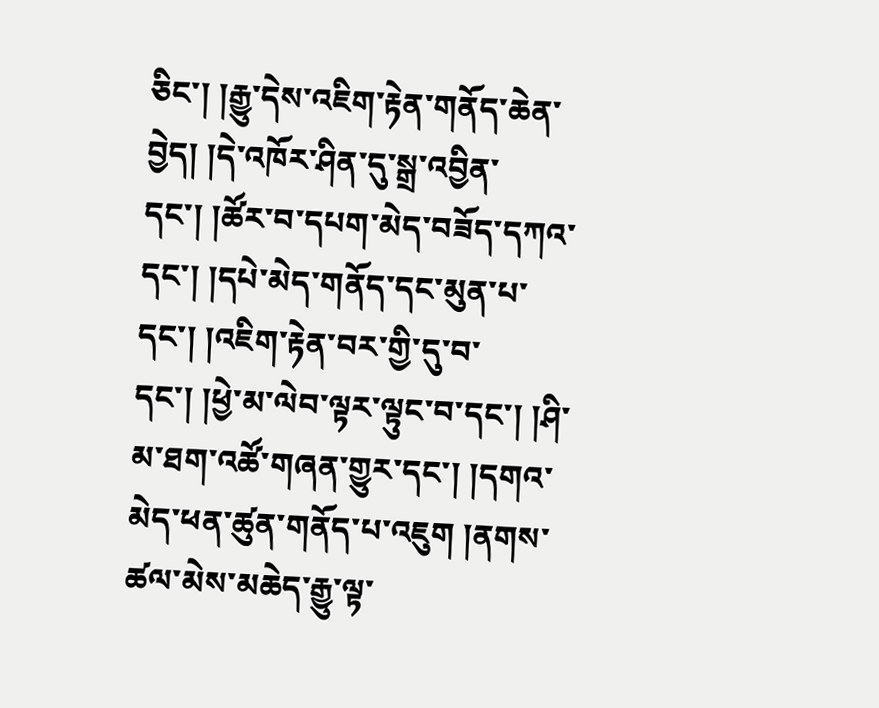ཅིང་། །རྒྱུ་དེས་འཇིག་རྟེན་གནོད་ཆེན་བྱེད། །དེ་འཁོར་ཤིན་དུ་སྒྲ་འབྱིན་དང་། །ཚོར་བ་དཔག་མེད་བཟོད་དཀའ་དང་། །དཔེ་མེད་གནོད་དང་མུན་པ་དང་། །འཇིག་རྟེན་བར་གྱི་དུ་བ་དང་། །ཕྱེ་མ་ལེབ་ལྟར་ལྟུང་བ་དང་། །ཤི་མ་ཐག་འཚོ་གཞན་གྱུར་དང་། །དགའ་མེད་ཕན་ཚུན་གནོད་པ་འཇུག །ནགས་ཚལ་མེས་མཆེད་རྒྱུ་ལྟ་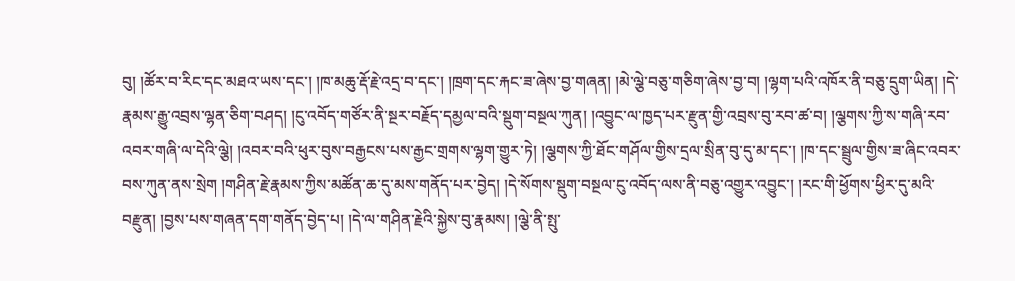བུ། །ཚོར་བ་རིང་དང་མཐའ་ཡས་དང་། །ཁ་མཆུ་རྡོ་རྗེ་འདྲ་བ་དང་། །ཁྲག་དང་རྐང་ཟ་ཞེས་བྱ་གཞན། །མེ་ལྕེ་བཅུ་གཅིག་ཞེས་བྱ་བ། །ལྷག་པའི་འཁོར་ནི་བཅུ་དྲུག་ཡིན། །དེ་རྣམས་རྒྱུ་འབྲས་ལྷན་ཅིག་བཤད། །ངུ་འབོད་གཙོར་ནི་སྔར་བརྗོད་དམྱལ་བའི་སྡུག་བསྔལ་ཀུན། །འབྱུང་ལ་ཁྱད་པར་རྫུན་གྱི་འབྲས་བུ་རབ་ཚ་བ། །ལྕགས་ཀྱི་ས་གཞི་རབ་འབར་གཞི་ལ་དེའི་ལྕེ། །འབར་བའི་ཕུར་བུས་བརྒྱངས་པས་རྒྱང་གྲགས་ལྷག་གྱུར་ཏེ། །ལྕགས་ཀྱི་ཐོང་གཤོལ་གྱིས་དྲལ་སྲིན་བུ་དུ་མ་དང་། །ཁ་དང་སྦྲུལ་གྱིས་ཟ་ཞིང་འབར་བས་ཀུན་ནས་སྲེག །གཤིན་རྗེ་རྣམས་ཀྱིས་མཚོན་ཆ་དུ་མས་གནོད་པར་བྱེད། །དེ་སོགས་སྡུག་བསྔལ་ངུ་འབོད་ལས་ནི་བཅུ་འགྱུར་འབྱུང་། །རང་གི་ཕྱོགས་ཕྱིར་དུ་མའི་བརྫུན། །བྱས་པས་གཞན་དག་གནོད་བྱེད་པ། །དེ་ལ་གཤིན་རྗེའི་སྐྱེས་བུ་རྣམས། །ལྕེ་ནི་སྤུ་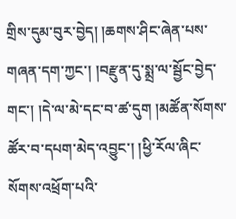གྲིས་དུམ་བུར་བྱེད། །ཆགས་ཤིང་ཞེན་པས་གཞན་དག་ཀྱང་། །བརྫུན་དུ་སྨྲ་ལ་སྦྱོང་བྱེད་གང་། །དེ་ལ་མེ་དང་བ་ཚ་དུག །མཚོན་སོགས་ཚོར་བ་དཔག་མེད་འབྱུང་། །ཕྱི་རོལ་ཞིང་སོགས་འཕྲོག་པའི་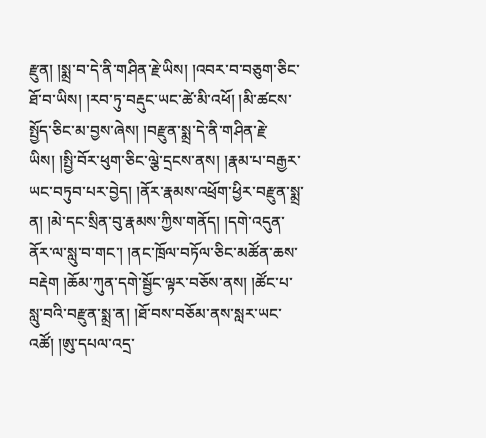རྫུན། །སྨྲ་བ་དེ་ནི་གཤིན་རྗེ་ཡིས། །འབར་བ་བཅུག་ཅིང་ཐོ་བ་ཡིས། །རབ་ཏུ་བརྡུང་ཡང་ཚེ་མི་འཕོ། །མི་ཚངས་སྤྱོད་ཅིང་མ་བྱས་ཞེས། །བརྫུན་སྨྲ་དེ་ནི་གཤིན་རྗེ་ཡིས། །སྤྱི་བོར་ཕུག་ཅིང་ལྕེ་དྲངས་ནས། །རྣམ་པ་བརྒྱར་ཡང་བཏུབ་པར་བྱེད། །ནོར་རྣམས་འཕྲོག་ཕྱིར་བརྫུན་སྨྲ་ན། །མེ་དང་སྲིན་བུ་རྣམས་ཀྱིས་གནོད། །དགེ་འདུན་ནོར་ལ་སླུ་བ་གང་། །ནང་ཁྲོལ་བཏོལ་ཅིང་མཚོན་ཆས་བརྡེག །ཆོམ་ཀུན་དགེ་སྦྱོང་ལྟར་བཅོས་ནས། །ཚོང་པ་སླུ་བའི་བརྫུན་སྨྲ་ན། །ཐོ་བས་བཅོམ་ནས་སླར་ཡང་འཚོ། །ཨུ་དཔལ་འདྲ་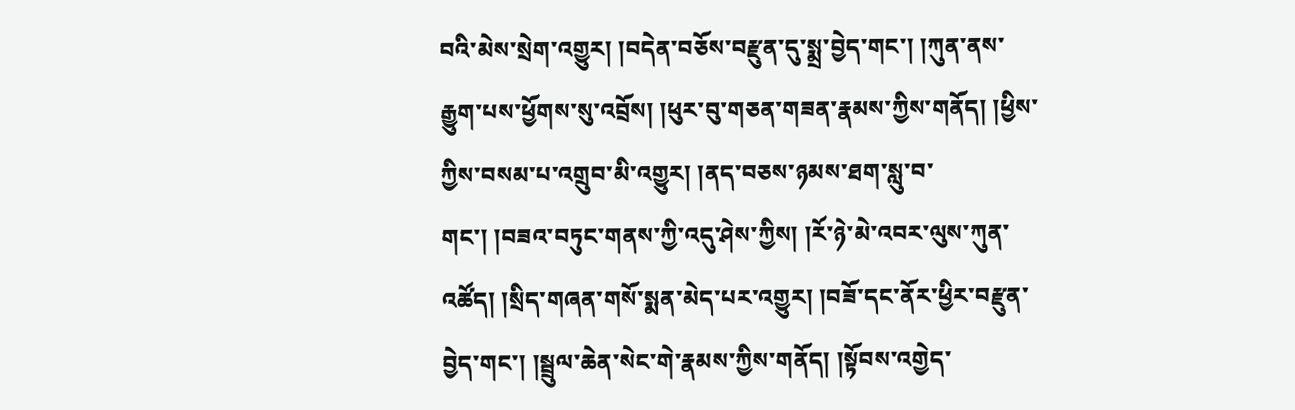བའི་མེས་སྲེག་འགྱུར། །བདེན་བཅོས་བརྫུན་དུ་སྨྲ་བྱེད་གང་། །ཀུན་ནས་རྒྱུག་པས་ཕྱོགས་སུ་འབྲོས། །ཕུར་བུ་གཅན་གཟན་རྣམས་ཀྱིས་གནོད། །ཕྱིས་ཀྱིས་བསམ་པ་འགྲུབ་མི་འགྱུར། །ནད་བཅས་ཉམས་ཐག་སླུ་བ་གང་། །བཟའ་བཏུང་གནས་ཀྱི་འདུ་ཤེས་ཀྱིས། །རོ་ཉེ་མེ་འབར་ལུས་ཀུན་འཚོད། །སྲིད་གཞན་གསོ་སྨན་མེད་པར་འགྱུར། །བཟོ་དང་ནོར་ཕྱིར་བརྫུན་བྱེད་གང་། །སྦྲུལ་ཆེན་སེང་གེ་རྣམས་ཀྱིས་གནོད། །སྟོབས་འགྱེད་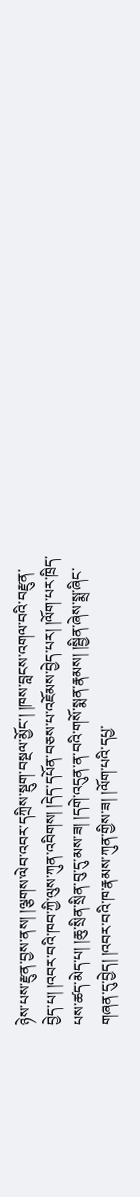ཉེས་པས་རྫུན་བྱས་ནས། །ལྕགས་ལེབ་འབར་དཀྲིས་སྡུག་བསྔལ་མྱོང་། །ཁས་བླངས་འགལ་བའི་བརྫུན་བྱེད་པ། །འབར་བའི་ཁབ་ཀྱི་ལུས་ཀུན་འབིགས། །དེད་དཔོན་བཅས་པ་འཇོམས་བྱེད་པར། །ལོག་པར་ཁྲིད་པས་ཚད་མེད་པ། །ཆུ་སྲིན་སྲིན་བུ་དུ་མས་ཟ། །དགེ་འདུན་ན་བའི་གསོ་སྨན་རྣམས། །སྦྱིན་ཞེས་སྨྲ་ཞིང་གཞན་དུ་བྱེད། །འབར་བའི་ཁ་རྣམས་ཀུན་གྱིས་ཟ། །ལོག་པའི་དཔྱ་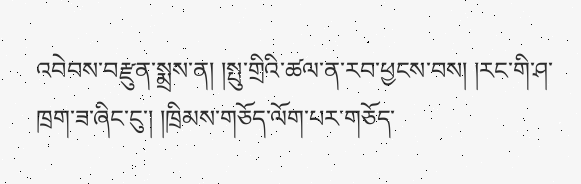འབེབས་བརྫུན་སྨྲས་ན། །སྤུ་གྲིའི་ཚལ་ན་རབ་ཕྱངས་བས། །རང་གི་ཤ་ཁྲག་ཟ་ཞིང་ངུ་། །ཁྲིམས་གཅོད་ལོག་པར་གཅོད་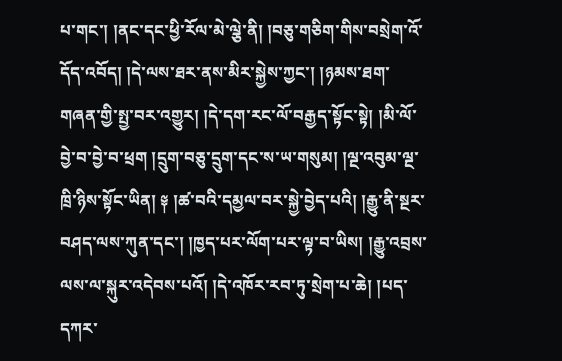པ་གང་། །ནང་དང་ཕྱི་རོལ་མེ་ལྕེ་ནི། །བཅུ་གཅིག་གིས་བསྲེག་འོ་དོད་འབོད། །དེ་ལས་ཐར་ནས་མིར་སྐྱེས་ཀྱང་། །ཉམས་ཐག་གཞན་གྱི་སྤྱ་བར་འགྱུར། །དེ་དག་རང་ལོ་བརྒྱད་སྟོང་སྟེ། །མི་ལོ་བྱེ་བ་བྱེ་བ་ཕྲག །དྲུག་བཅུ་དྲུག་དང་ས་ཡ་གསུམ། །ལྔ་འབུམ་ལྔ་ཁྲི་ཉིས་སྟོང་ཡིན། ༈ །ཚ་བའི་དམྱལ་བར་སྐྱེ་བྱེད་པའི། །རྒྱུ་ནི་སྔར་བཤད་ལས་ཀུན་དང་། །ཁྱད་པར་ལོག་པར་ལྟ་བ་ཡིས། །རྒྱུ་འབྲས་ལས་ལ་སྐུར་འདེབས་པའོ། །དེ་འཁོར་རབ་ཏུ་སྲེག་པ་ཆེ། །པད་དཀར་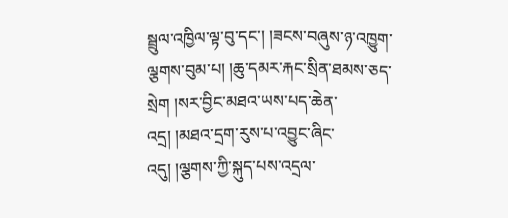སྦྲུལ་འཁྱིལ་ལྟ་བུ་དང་། །ཟངས་བཞུས་ཉ་འཁྱུག་ལྕགས་བུམ་པ། །ཆུ་དམར་རྐང་སྲིན་ཐམས་ཅད་སྲེག །སར་བྱིང་མཐའ་ཡས་པད་ཆེན་འདྲ། །མཐའ་དྲག་རུས་པ་འབྱུང་ཞིང་འདུ། །ལྕགས་ཀྱི་སྐུད་པས་འདྲལ་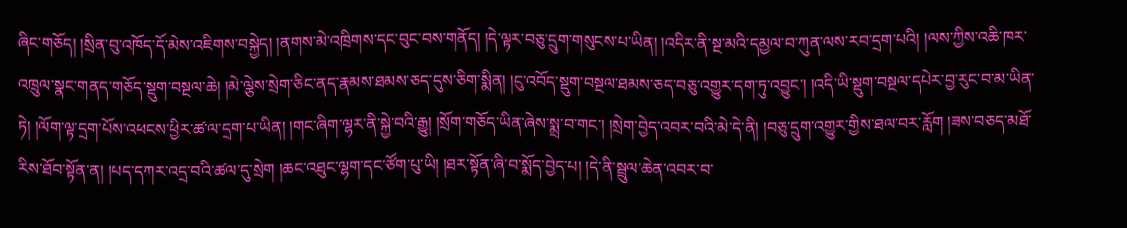ཞིང་གཅོད། །སྲིན་བུ་འཁོད་དོ་མེས་འཇིགས་བསྐྱེད། །ནགས་མེ་འཁྲིགས་དང་བུང་བས་གནོད། །དེ་ལྟར་བཅུ་དྲུག་གསུངས་པ་ཡིན། །འདིར་ནི་སྔ་མའི་དམྱལ་བ་ཀུན་ལས་རབ་དྲག་པའི། །ལས་ཀྱིས་འཆི་ཁར་འཁྲུལ་སྣང་གནད་གཅོད་སྡུག་བསྔལ་ཆེ། །མེ་ལྕེས་སྲེག་ཅིང་ནད་རྣམས་ཐམས་ཅད་དུས་ཅིག་སྨིན། །ངུ་འབོད་སྡུག་བསྔལ་ཐམས་ཅད་བཅུ་འགྱུར་དག་ཏུ་འབྱུང་། །འདི་ཡི་སྡུག་བསྔལ་དཔེར་བྱ་རུང་བ་མ་ཡིན་ཏེ། །ལོག་ལྟ་དྲག་པོས་འཕངས་ཕྱིར་ཚ་ལ་དྲག་པ་ཡིན། །གང་ཞིག་ལྷར་ནི་སྐྱེ་བའི་རྒྱུ། །སྲོག་གཅོད་ཡིན་ཞེས་སྨྲ་བ་གང་། །སྲེག་བྱེད་འབར་བའི་མེ་དེ་ནི། །བཅུ་དྲུག་འགྱུར་གྱིས་ཐལ་བར་རློག །ཟས་བཅད་མཐོ་རིས་ཐོབ་སྟོན་ན། །པད་དཀར་འདྲ་བའི་ཚལ་དུ་སྲེག །ཆང་འཐུང་ལྷག་དང་ཙོག་པུ་ཡི། །ཐར་སྟོན་ཞི་བ་སྨོད་བྱེད་པ། །དེ་ནི་སྦྲུལ་ཆེན་འབར་བ་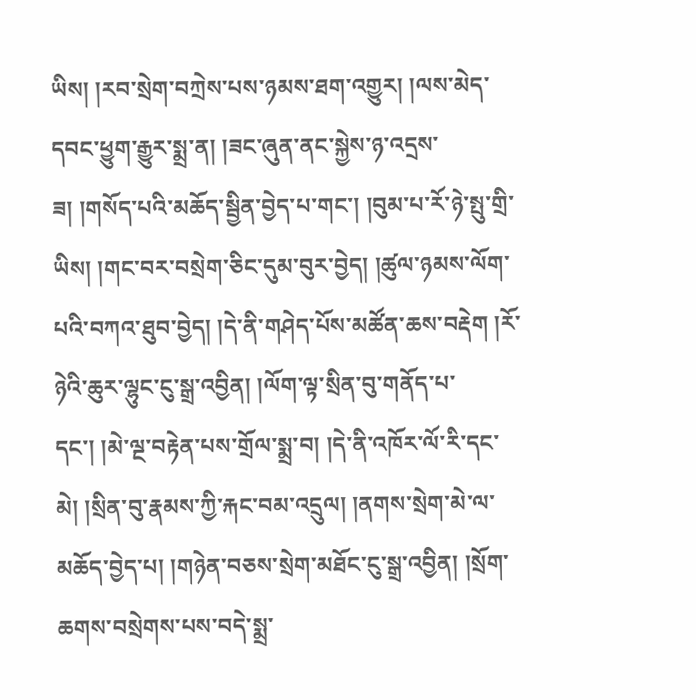ཡིས། །རབ་སྲེག་བཀྲེས་པས་ཉམས་ཐག་འགྱུར། །ལས་མེད་དབང་ཕྱུག་རྒྱུར་སྨྲ་ན། །ཟང་ཞུན་ནང་སྐྱེས་ཉ་འདྲས་ཟ། །གསོད་པའི་མཆོད་སྦྱིན་བྱེད་པ་གང་། །བུམ་པ་རོ་ཉེ་སྤུ་གྲི་ཡིས། །གང་བར་བསྲེག་ཅིང་དུམ་བུར་བྱེད། །ཚུལ་ཉམས་ལོག་པའི་བཀའ་ཐུབ་བྱེད། །དེ་ནི་གཤེད་པོས་མཚོན་ཆས་བརྡེག །རོ་ཉེའི་ཆུར་ལྷུང་ངུ་སྒྲ་འབྱིན། །ལོག་ལྟ་སྲིན་བུ་གནོད་པ་དང་། །མེ་ལྔ་བརྟེན་པས་གྲོལ་སྨྲ་བ། །དེ་ནི་འཁོར་ལོ་རི་དང་མེ། །སྲིན་བུ་རྣམས་ཀྱི་རྐང་བམ་འདྲུལ། །ནགས་སྲེག་མེ་ལ་མཆོད་བྱེད་པ། །གཉེན་བཅས་སྲེག་མཐོང་ངུ་སྒྲ་འབྱིན། །སྲོག་ཆགས་བསྲེགས་པས་བདེ་སྨྲ་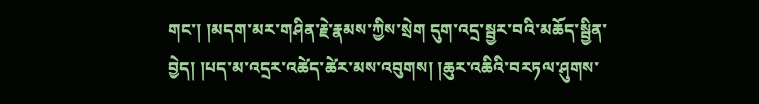གང་། །མདག་མར་གཤིན་རྗེ་རྣམས་ཀྱིས་སྲེག དུག་འདྲ་སྦྱར་བའི་མཆོད་སྦྱིན་བྱེད། །པད་མ་འདྲར་འཚེད་ཚེར་མས་འབུགས། །ཆུར་འཆིའི་བརཏལ་ཤུགས་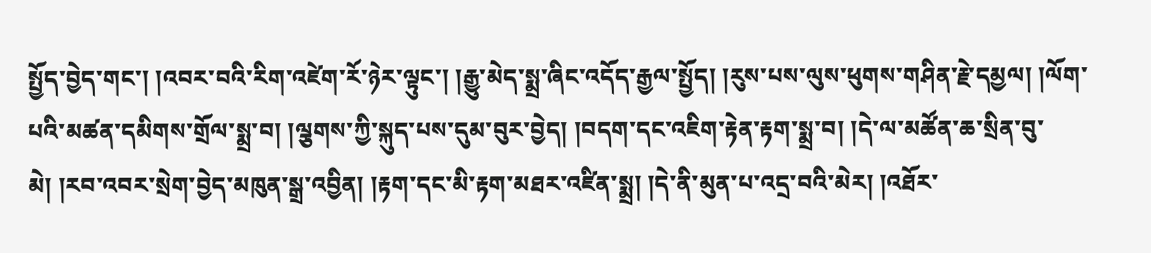སྤྱོད་བྱེད་གང་། །འབར་བའི་རིག་འཛེག་རོ་ཉེར་ལྟུང་། །རྒྱུ་མེད་སྨྲ་ཞིང་འདོད་རྒྱལ་སྤྱོད། །རུས་པས་ལུས་ཕུགས་གཤིན་རྗེ་དམྱལ། །ལོག་པའི་མཚན་དམིགས་གྲོལ་སྨྲ་བ། །ལྕགས་ཀྱི་སྐུད་པས་དུམ་བུར་བྱེད། །བདག་དང་འཇིག་རྟེན་རྟག་སྨྲ་བ། །དེ་ལ་མཚོན་ཆ་སྲིན་བུ་མེ། །རབ་འབར་སྲེག་བྱེད་མཁུན་སྒྲ་འབྱིན། །རྟག་དང་མི་རྟག་མཐར་འཛིན་སྨྲ། །དེ་ནི་མུན་པ་འདྲ་བའི་མེར། །འཐོར་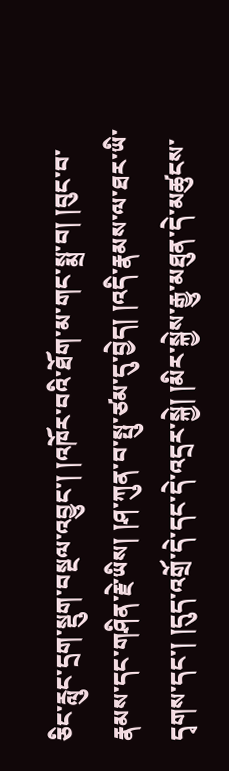ཅིང་རླུང་དྲག་སྡུག་བསྔལ་འབྱུང་། །འཁོར་བའི་ཐོག་མ་གང་སྨྲ་བ། །བུང་བ་རྣམས་དང་གཤིན་རྗེ་ཡིས། །ཤ་ཀུན་བ་སྤུ་ཙམ་དུ་བྱེད། །འདི་རྣམས་ལ་ཐར་ཡི་དྭགས་དང་། །དུད་འགྲོ་དེ་དང་དེ་འདྲར་སྐྱེ། །མིར་སྐྱེས་རྒྱུ་མཐུན་དེ་མཚུངས་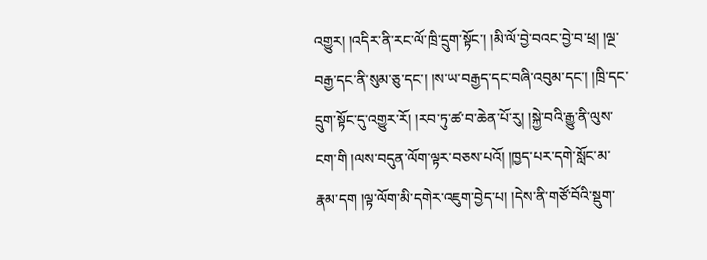འགྱུར། །འདིར་ནི་རང་ལོ་ཁྲི་དྲུག་སྟོང་། །མི་ལོ་བྱེ་བའང་བྱེ་བ་ཕྲ། །ལྔ་བརྒྱ་དང་ནི་སུམ་ཅུ་དང་། །ས་ཡ་བརྒྱད་དང་བཞི་འབུམ་དང་། །ཁྲི་དང་དྲུག་སྟོང་དུ་འགྱུར་རོ། །རབ་ཏུ་ཚ་བ་ཆེན་པོ་རུ། །སྐྱེ་བའི་རྒྱུ་ནི་ལུས་ངག་གི །ལས་བདུན་ལོག་ལྟར་བཅས་པའོ། །ཁྱད་པར་དགེ་སློང་མ་རྣམ་དག །ལྟ་ལོག་མི་དགེར་འཇུག་བྱེད་པ། །དེས་ནི་གཙོ་བོའི་སྡུག་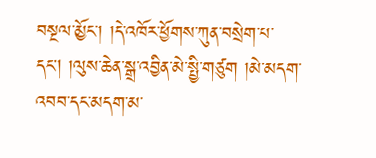བསྔལ་མྱོང་། །དེ་འཁོར་ཕྱོགས་ཀུན་བསྲེག་པ་དང། །ལུས་ཆེན་སྒྲ་འབྱིན་མེ་སྤྱི་གཙུག །མེ་མདག་འབབ་དང་མདག་མ་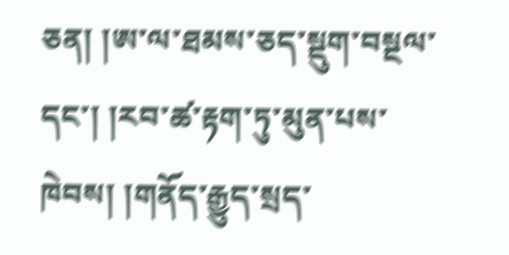ཅན། །ཨ་ལ་ཐམས་ཅད་སྡུག་བསྔལ་དང་། །རབ་ཚ་རྟག་ཏུ་མུན་པས་ཁེབས། །གནོད་རྒྱུད་སྲད་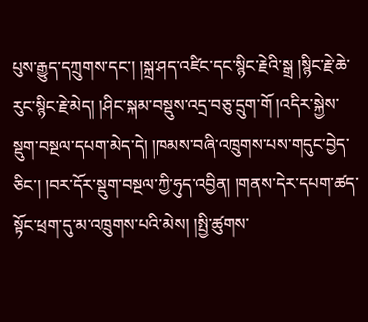པུས་རྒྱུད་དཀྲུགས་དང་། །སྐྲ་ཤད་འཛིང་དང་སྙིང་རྗེའི་སྒྲ །སྙིང་རྗེ་ཆེ་རུང་སྙིང་རྗེ་མེད། །ཤིང་སྐམ་བསྡུས་འདྲ་བཅུ་དྲུག་གོ །འདིར་སྐྱེས་སྡུག་བསྔལ་དཔག་མེད་དེ། །ཁམས་བཞི་འཁྲུགས་པས་གདུང་བྱེད་ཅིང་། །བར་དོར་སྡུག་བསྔལ་ཀྱི་ཧུད་འབྱིན། །གནས་དེར་དཔག་ཚད་སྟོང་ཕྲག་དུ་མ་འཁྲུགས་པའི་མེས། །སྤྱི་ཚུགས་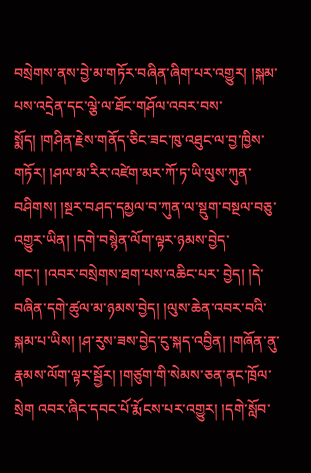བསྲེགས་ནས་བྱེ་མ་གཏོར་བཞིན་ཞིག་པར་འགྱུར། །སྐམ་པས་འདྲེན་དང་ལྕེ་ལ་ཐོང་གཤོལ་འབར་བས་སྨོད། །གཤིན་རྗེས་གནོད་ཅིང་ཟང་ཁུ་འཐུང་ལ་བྱ་ཁྱིས་གཏོར། །ཤལ་མ་རིར་འཛེག་མར་ཀོ་ཏ་ཡི་ལུས་ཀུན་བཤིགས། །སྔར་བཤད་དམྱལ་བ་ཀུན་ལ་སྡུག་བསྔལ་བཅུ་འགྱུར་ཡིན། །དགེ་བསྙེན་ལོག་ལྟར་ཉམས་བྱེད་གང་། །འབར་བསྲེགས་ཐག་པས་འཆིང་པར་ བྱེད། །དེ་བཞིན་དགེ་ཚུལ་མ་ཉམས་བྱེད། །ལུས་ཆེན་འབར་བའི་སྐམ་པ་ཡིས། །ཤ་རུས་ཟས་བྱེད་ངུ་སྐད་འབྱིན། །གཞོན་ནུ་རྣམས་ལོག་ལྟར་སྦྱོར། །གཙུག་གི་སེམས་ཅན་ནང་ཁྲོལ་སྲེག འབར་ཞིང་དབང་པོ་རྨོངས་པར་འགྱུར། །དགེ་སློབ་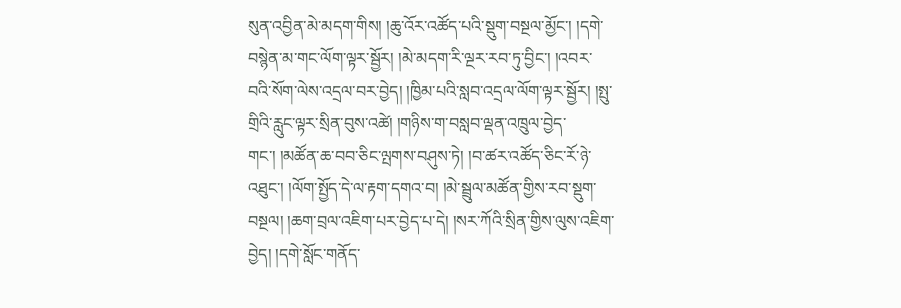སུན་འབྱིན་མེ་མདག་གིས། །ཆུ་འོར་འཚོད་པའི་སྡུག་བསྔལ་མྱོང་། །དགེ་བསྙེན་མ་གང་ལོག་ལྟར་སྦྱོར། །མེ་མདག་རི་ལྔར་རབ་ཏུ་བྱིང་། །འབར་བའི་སོག་ལེས་འདྲལ་བར་བྱེད། །ཁྱིམ་པའི་སླབ་འདྲལ་ལོག་ལྟར་སྦྱོར། །སྤུ་གྲིའི་རླུང་ལྟར་སྲིན་བུས་འཚེ། །གཉིས་ག་བསླབ་ལྡན་འཁྲུལ་བྱེད་གང་། །མཚོན་ཆ་བབ་ཅིང་ལྤགས་བཤུས་ཏེ། །བ་ཚར་འཚོད་ཅིང་རོ་ཉེ་འཐུང་། །ལོག་སྤྱོད་དེ་ལ་རྟག་དགའ་བ། །མེ་སྦྲུལ་མཚོན་གྱིས་རབ་སྡུག་བསྔལ། །ཆག་བྲལ་འཇིག་པར་བྱེད་པ་དེ། །སར་ཀོའི་སྲིན་གྱིས་ལུས་འཇིག་བྱེད། །དགེ་སློང་གནོད་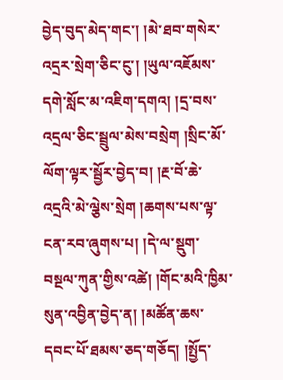བྱེད་བུད་མེད་གང་། །མེ་ཐབ་གསེར་འདྲར་སྲེག་ཅིང་ངུ་། །ཡུལ་འཇོམས་དགེ་སློང་མ་འཇིག་དགའ། །དྲ་བས་འདྲལ་ཅིང་སྦྲུལ་མེས་བསྲེག །སྲིང་མོ་ལོག་ལྟར་སྦྱོར་བྱེད་བ། །རྔ་བོ་ཆེ་འདྲའི་མེ་ལྕེས་སྲེག །ཆགས་པས་ལྟ་ངན་རབ་ཞུགས་པ། །དེ་ལ་སྡུག་བསྔལ་ཀུན་གྱིས་འཚེ། །གོང་མའི་ཁྱིམ་སུན་འབྱིན་བྱེད་ན། །མཚོན་ཆས་དབང་པོ་ཐམས་ཅད་གཅོད། །སྤྱོད་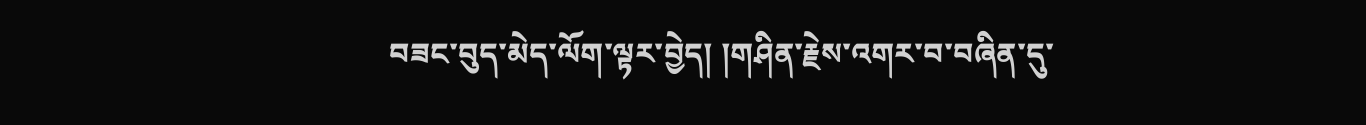བཟང་བུད་མེད་ལོག་ལྟར་བྱེད། །གཤིན་རྗེས་འགར་བ་བཞིན་དུ་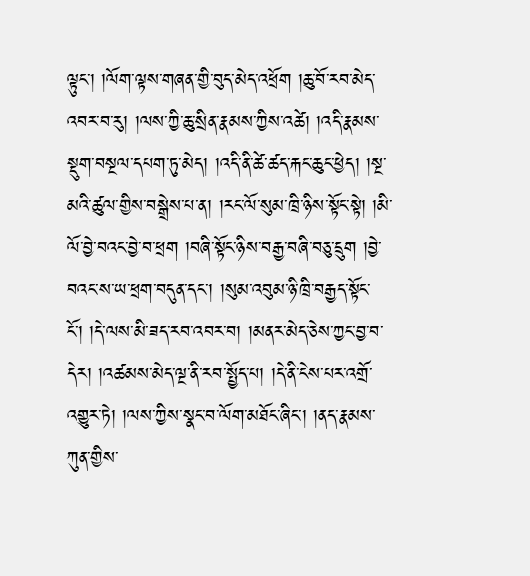ལྟུང་། །ལོག་ལྟས་གཞན་གྱི་བུད་མེད་འཕྲོག །ཆུ་བོ་རབ་མེད་འབར་བ་རུ། །ལས་ཀྱི་ཆུ་སྲིན་རྣམས་ཀྱིས་འཚེ། །འདི་རྣམས་སྡུག་བསྔལ་དཔག་ཏུ་མེད། །འདི་ནི་ཚེ་ཚད་རྐང་ཆུང་ཕྱེད། །སྔ་མའི་ཚུལ་གྱིས་བསྒྲེས་པ་ན། །རང་ལོ་སུམ་ཁྲི་ཉིས་སྟོང་སྟེ། །མི་ལོ་བྱེ་བའང་བྱེ་བ་ཕྲག །བཞི་སྟོང་ཉིས་བརྒྱ་བཞི་བཅུ་དྲུག །བྱེ་བའང་ས་ཡ་ཕྲག་བདུན་དང་། །སུམ་འབུམ་ཉི་ཁྲི་བརྒྱད་སྟོང་ངོ་། །དེ་ལས་མི་ཟད་རབ་འབར་བ། །མནར་མེད་ཅེས་ཀྱང་བྱ་བ་དེར། །འཚམས་མེད་ལྔ་ནི་རབ་སྤྱོད་པ། །དེ་ནི་ངེས་པར་འགྲོ་འགྱུར་ཏེ། །ལས་ཀྱིས་སྣང་བ་ལོག་མཐོང་ཞིང་། །ནད་རྣམས་ཀུན་གྱིས་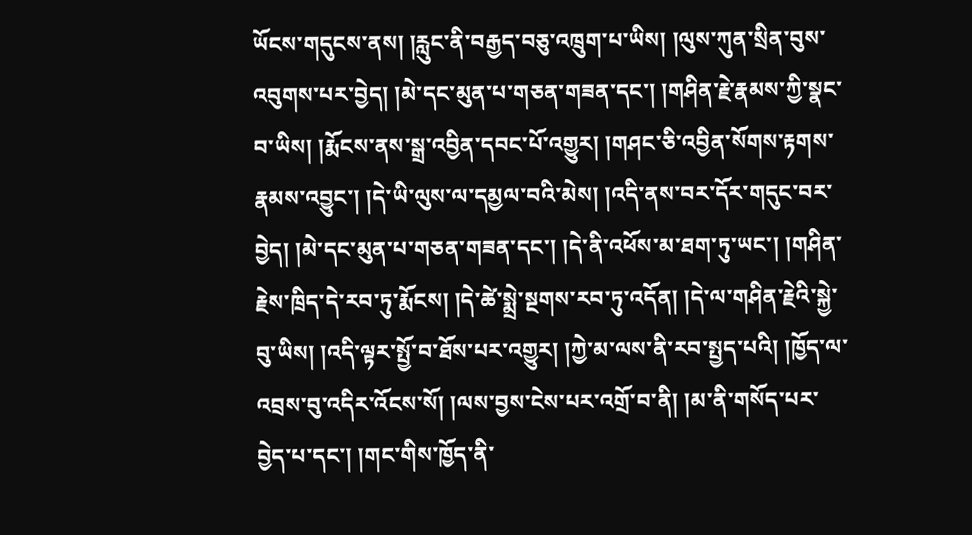ཡོངས་གདུངས་ནས། །རླུང་ནི་བརྒྱད་བཅུ་འཁྲུག་པ་ཡིས། །ལུས་ཀུན་སྲིན་བུས་འབུགས་པར་བྱེད། །མེ་དང་མུན་པ་གཅན་གཟན་དང་། །གཤིན་རྗེ་རྣམས་ཀྱི་སྣང་བ་ཡིས། །རྨོངས་ནས་སྒྲ་འབྱིན་དབང་པོ་འགྱུར། །གཤང་ཅི་འབྱིན་སོགས་རྟགས་རྣམས་འབྱུང་། །དེ་ཡི་ལུས་ལ་དམྱལ་བའི་མེས། །འདི་ནས་བར་དོར་གདུང་བར་བྱེད། །མེ་དང་མུན་པ་གཅན་གཟན་དང་། །དེ་ནི་འཕོས་མ་ཐག་ཏུ་ཡང་། །གཤིན་རྗེས་ཁྲིད་དེ་རབ་ཏུ་རྨོངས། །དེ་ཚེ་སྨྲེ་སྔགས་རབ་ཏུ་འདོན། །དེ་ལ་གཤིན་རྗེའི་སྐྱེ་བུ་ཡིས། །འདི་ལྟར་སྤྱོ་བ་ཐོས་པར་འགྱུར། །ཀྱེ་མ་ལས་ནི་རབ་སྤྱད་པའི། །ཁྱོད་ལ་འབྲས་བུ་འདིར་འོངས་སོ། །ལས་བྱས་ངེས་པར་འགྲོ་བ་ནི། །མ་ནི་གསོད་པར་བྱེད་པ་དང་། །གང་གིས་ཁྱོད་ནི་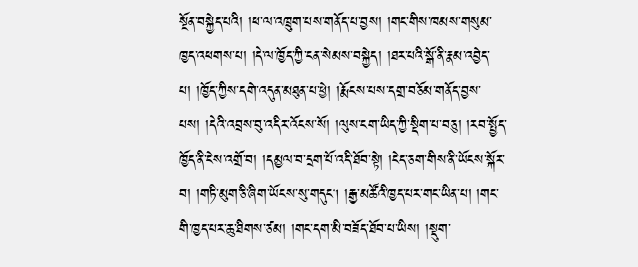སྔོན་བསྐྱེད་པའི། །ཕ་ལ་འཁྲུག་པས་གནོད་པ་བྱས། །གང་གིས་ཁམས་གསུམ་ཁྱད་འཕགས་པ། །དེ་ལ་ཁྱོད་ཀྱི་ངན་སེམས་བསྐྱེད། །ཐར་པའི་སྒོ་ནི་རྣམ་འབྱེད་པ། །ཁྱོད་ཀྱིས་དགེ་འདུན་མཐུན་པ་ཕྱེ། །རྨོངས་པས་དགྲ་བཅོམ་གནོད་བྱས་པས། །དེའི་འབྲས་བུ་འདིར་འོངས་སོ། །ལུས་ངག་ཡིད་ཀྱི་སྡིག་པ་བཅུ། །རབ་སྤྱོད་ཁྱོད་ནི་ངེས་འགྲོ་བ། །དམྱལ་བ་དྲག་པོ་འདི་ཐོབ་སྟེ། །ངེད་ཅག་གིས་ནི་ཡོངས་སྐོར་བ། །གཏི་མུག་ཅི་ཞིག་ཡོངས་སུ་གདུང། །རྒྱ་མཚོའི་ཁྱད་པར་གང་ཡིན་པ། །གང་གི་ཁྱད་པར་ཆུ་ཐིགས་ཙམ། །གང་དག་མི་བཟོད་ཐོབ་པ་ཡིས། །སྡུག་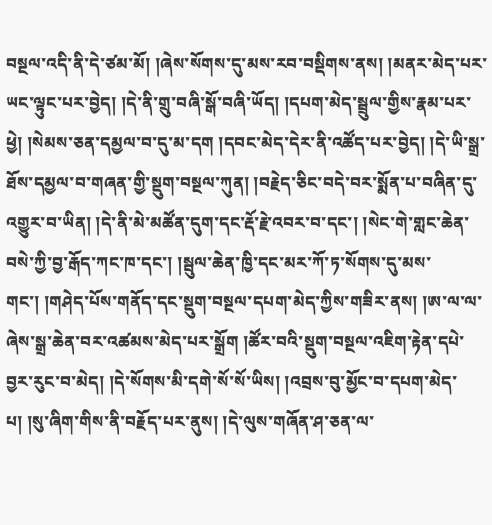བསྔལ་འདི་ནི་དེ་ཙམ་མོ། །ཞེས་སོགས་དུ་མས་རབ་བསྡིགས་ནས། །མནར་མེད་པར་ཡང་ལྟུང་པར་བྱེད། །དེ་ནི་གྲུ་བཞི་སྒོ་བཞི་ཡོད། །དཔག་མེད་སྦྲུལ་གྱིས་རྣམ་པར་ཕྱེ། །སེམས་ཅན་དམྱལ་བ་དུ་མ་དག །དབང་མེད་དེར་ནི་འཚོད་པར་བྱེད། །དེ་ཡི་སྒྲ་ཐོས་དམྱལ་བ་གཞན་གྱི་སྡུག་བསྔལ་ཀུན། །བརྗེད་ཅིང་བདེ་བར་སྨོན་པ་བཞིན་དུ་འགྱུར་བ་ཡིན། །དེ་ནི་མེ་མཚོན་དུག་དང་རྡོ་རྗེ་འབར་བ་དང་། །སེང་གེ་གླང་ཆེན་བསེ་ཀྱི་བྱ་རྒོད་ཀང་ཁ་དང་། །སྦུལ་ཆེན་ཁྱི་དང་མར་ཀོ་ཏ་སོགས་དུ་མས་གང་། །གཤེད་པོས་གནོད་དང་སྡུག་བསྔལ་དཔག་མེད་ཀྱིས་གཟིར་ནས། །ཨ་ལ་ལ་ཞེས་སྒྲ་ཆེན་བར་འཚམས་མེད་པར་སྒྲོག །ཚོར་བའི་སྡུག་བསྔལ་འཇིག་རྟེན་དཔེ་བྱར་རུང་བ་མེད། །དེ་སོགས་མི་དགེ་སོ་སོ་ཡིས། །འབྲས་བུ་མྱོང་བ་དཔག་མེད་པ། །སུ་ཞིག་གིས་ནི་བརྗོད་པར་ནུས། །དེ་ལུས་གཞོན་ཤ་ཅན་ལ་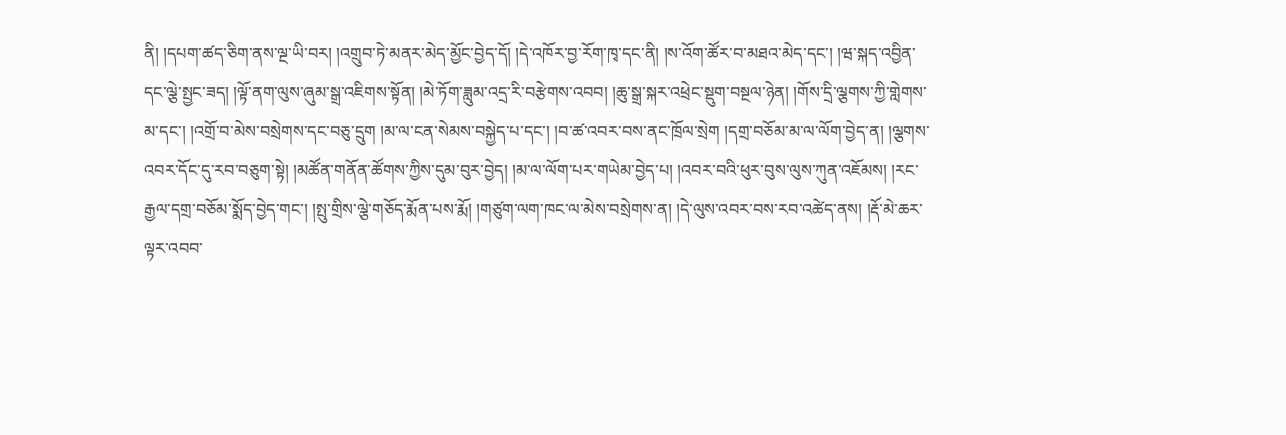ནི། །དཔག་ཚད་ཅིག་ནས་ལྔ་ཡི་བར། །འགྲུབ་ཏེ་མནར་མེད་མྱོང་བྱེད་དོ། །དེ་འཁོར་བྱ་རོག་ཁྭ་དང་ནི། །ས་འོག་ཚོར་བ་མཐའ་མེད་དང་། །ཝ་སྐད་འབྱིན་དང་ལྕེ་སྤྱང་ཟད། །ལྟོ་ནག་ལུས་ཞུམ་སྒྲ་འཇིགས་སྟོན། །མེ་ཏོག་ཟླུམ་འདྲ་རི་བརྩེགས་འབབ། །ཆུ་སྒྲ་སྐར་འཕྲེང་སྡུག་བསྔལ་ཉེན། །གོས་དྲི་ལྕགས་ཀྱི་གླེགས་མ་དང་། །འགྲོ་བ་མེས་བསྲེགས་དང་བཅུ་དྲུག །མ་ལ་ངན་སེམས་བསྐྱེད་པ་དང་། །བ་ཚ་འབར་བས་ནང་ཁྲོལ་སྲེག །དགྲ་བཅོམ་མ་ལ་ལོག་བྱེད་ན། །ལྕགས་འབར་དོང་དུ་རབ་བཅུག་སྟེ། །མཚོན་གནོན་ཚོགས་ཀྱིས་དུམ་བུར་བྱེད། །མ་ལ་ལོག་པར་གཡེམ་བྱེད་པ། །འབར་བའི་ཕུར་བུས་ལུས་ཀུན་འཇོམས། །རང་རྒྱལ་དགྲ་བཅོམ་སྨོད་བྱེད་གང་། །སྤུ་གྲིས་ལྕེ་གཅོད་རྨོན་པས་རྨོ། །གཙུག་ལག་ཁང་ལ་མེས་བསྲེགས་ན། །དེ་ལུས་འབར་བས་རབ་འཚེད་ནས། །རྡོ་མེ་ཆར་ལྟར་འབབ་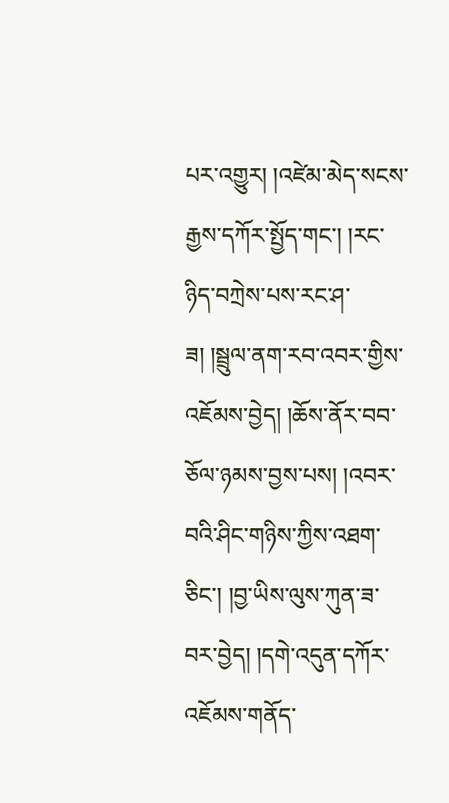པར་འགྱུར། །འཛེམ་མེད་སངས་རྒྱས་དཀོར་སྤྱོད་གང་། །རང་ཉིད་བཀྲེས་པས་རང་ཤ་ཟ། །སྦྲུལ་ནག་རབ་འབར་གྱིས་འཇོམས་བྱེད། །ཆོས་ནོར་བབ་ཅོལ་ཉམས་བྱས་པས། །འབར་བའི་ཤིང་གཉིས་ཀྱིས་འཐག་ཅིང་། །བྱ་ཡིས་ལུས་ཀུན་ཟ་བར་བྱེད། །དགེ་འདུན་དཀོར་འཇོམས་གནོད་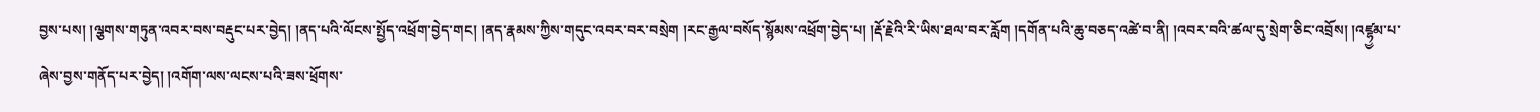བྱས་པས། །ལྕགས་གཏུན་འབར་བས་བརྡུང་པར་བྱེད། །ནད་པའི་ལོངས་སྤྱོད་འཕྲོག་བྱེད་གང། །ནད་རྣམས་ཀྱིས་གདུང་འབར་བར་བསྲེག །རང་རྒྱལ་བསོད་སྙོམས་འཕྲོག་བྱེད་པ། །རྡོ་རྗེའི་རི་ཡིས་ཐལ་བར་རློག །དགོན་པའི་ཆུ་བཅད་འཚེ་བ་ནི། །འབར་བའི་ཚལ་དུ་སྲེག་ཅིང་འབྲོས། །འཛྷྱམ་པ་ཞེས་བྱས་གནོད་པར་བྱེད། །འགོག་ལས་ལངས་པའི་ཟས་ཕྲོགས་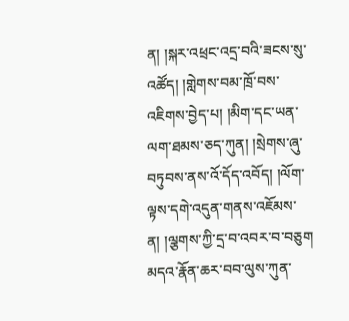ན། །སྐར་འཕྲང་འདྲ་བའི་ཟངས་སུ་འཚོད། །གླེགས་བམ་ཁྲོ་བས་འཇིགས་བྱེད་པ། །མིག་དང་ཡན་ལག་ཐམས་ཅད་ཀུན། །སྲེགས་ཞུ་བཏུབས་ནས་འོ་དོད་འབོད། །ལོག་ལྟས་དགེ་འདུན་གནས་འཇོམས་ན། །ལྕགས་ཀྱི་དྲ་བ་འབར་བ་བཅུག མདའ་རྣོན་ཆར་བབ་ལུས་ཀུན་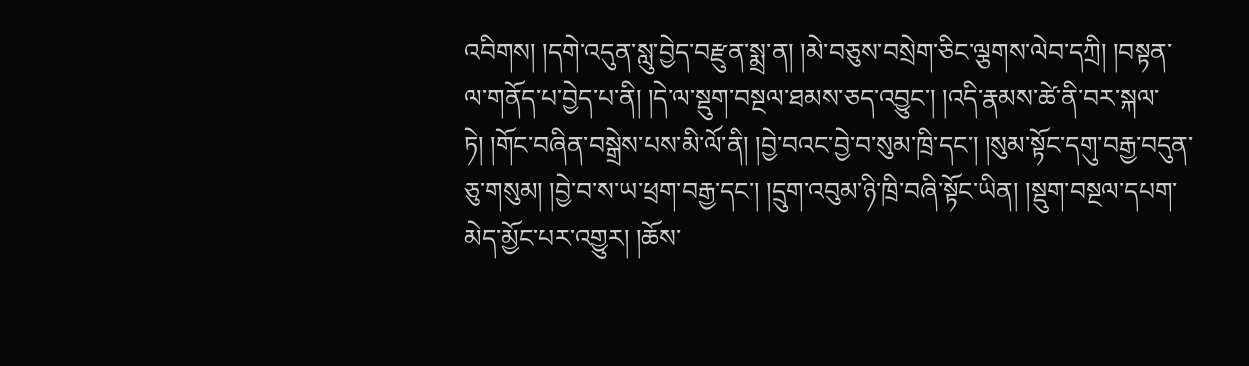འབིགས། །དགེ་འདུན་སླུ་བྱེད་བརྫུན་སྨྲ་ན། །མེ་བཅུས་བསྲེག་ཅིང་ལྕགས་ལེབ་དཀྲི། །བསྟན་ལ་གནོད་པ་བྱེད་པ་ནི། །དེ་ལ་སྡུག་བསྔལ་ཐམས་ཅད་འབྱུང་། །འདི་རྣམས་ཚེ་ནི་བར་སྐལ་ཏེ། །གོང་བཞིན་བསྒྲེས་པས་མི་ལོ་ནི། །བྱེ་བའང་བྱེ་བ་སུམ་ཁྲི་དང་། །སུམ་སྟོང་དགུ་བརྒྱ་བདུན་ཅུ་གསུམ། །བྱེ་བ་ས་ཡ་ཕྲག་བརྒྱ་དང་། །དྲུག་འབུམ་ཉི་ཁྲི་བཞི་སྟོང་ཡིན། །སྡུག་བསྔལ་དཔག་མེད་མྱོང་པར་འགྱུར། །ཆོས་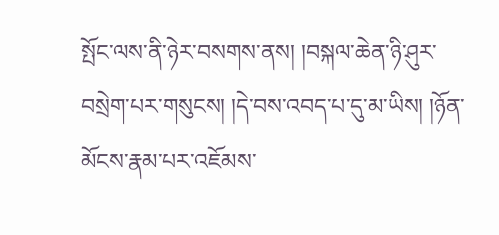སྤོང་ལས་ནི་ཉེར་བསགས་ནས། །བསྐལ་ཆེན་ཉི་ཤུར་བསྲེག་པར་གསུངས། །དེ་བས་འབད་པ་དུ་མ་ཡིས། །ཉོན་མོངས་རྣམ་པར་འཇོམས་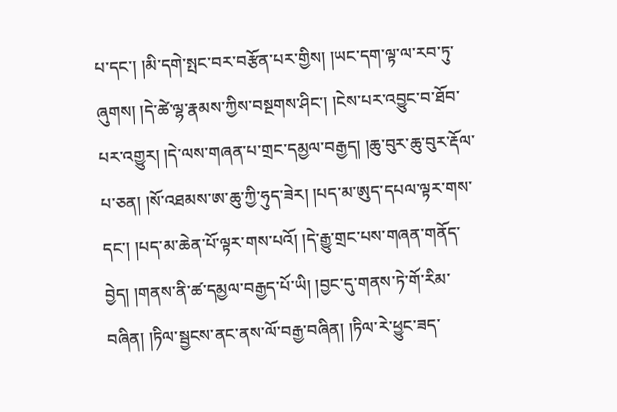པ་དང་། །མི་དགེ་སྤང་བར་བརྩོན་པར་གྱིས། །ཡང་དག་ལྟ་ལ་རབ་ཏུ་ཞུགས། །དེ་ཚེ་ལྷ་རྣམས་ཀྱིས་བསྔགས་ཤིང་། །ངེས་པར་འབྱུང་བ་ཐོབ་པར་འགྱུར། །དེ་ལས་གཞན་པ་གྲང་དམྱལ་བརྒྱད། །ཆུ་བུར་ཆུ་བུར་རྡོལ་པ་ཅན། །སོ་འཐམས་ཨ་ཆུ་ཀྱི་ཧུད་ཟེར། །པད་མ་ཨུད་དཔལ་ལྟར་གས་དང་། །པད་མ་ཆེན་པོ་ལྟར་གས་པའོ། །དེ་རྒྱུ་གྲང་པས་གཞན་གནོད་བྱེད། །གནས་ནི་ཚ་དམྱལ་བརྒྱད་པོ་ཡི། །བྱང་དུ་གནས་ཏེ་གོ་རིམ་བཞིན། །ཏིལ་སྦྱངས་ནང་ནས་ལོ་བརྒྱ་བཞིན། །ཏིལ་རེ་ཕྱུང་ཟད་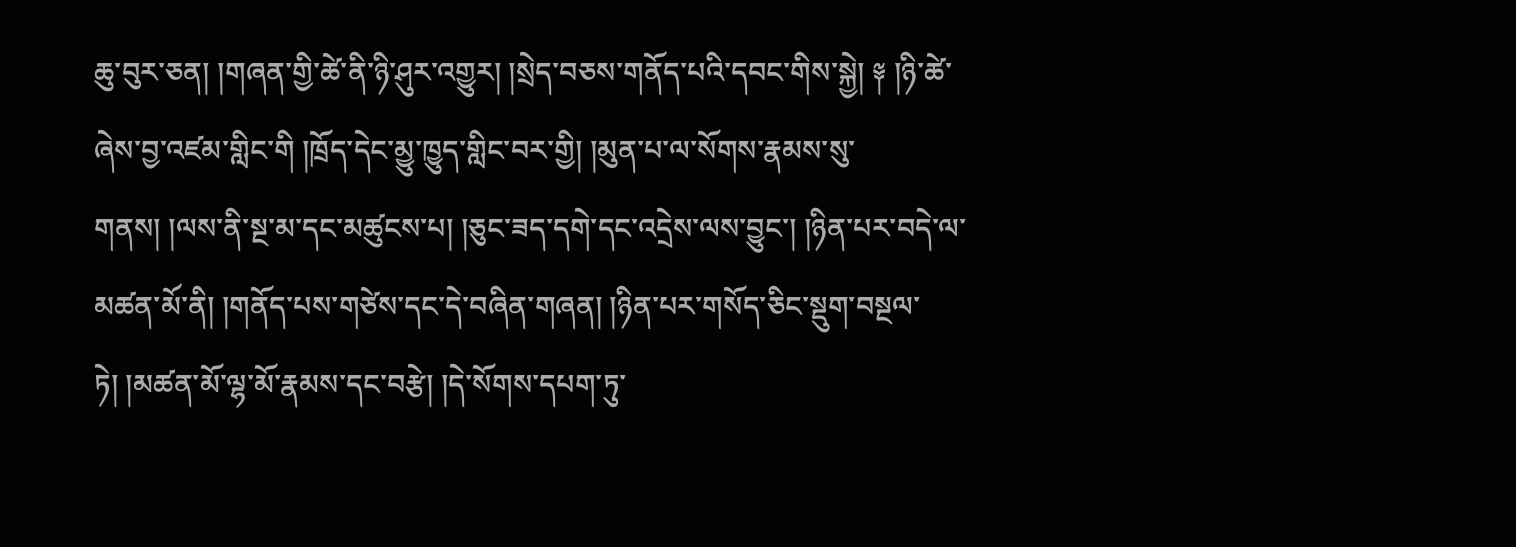ཆུ་བུར་ཅན། །གཞན་གྱི་ཚེ་ནི་ཉི་ཤུར་འགྱུར། །སྲེད་བཅས་གནོད་པའི་དབང་གིས་སྐྱེ། ༈ །ཉི་ཚེ་ཞེས་བྱ་འཛམ་གླིང་གི །ཁྲོད་དེང་མྱུ་ཁྱུད་གླིང་བར་གྱི། །མུན་པ་ལ་སོགས་རྣམས་སུ་གནས། །ལས་ནི་སྔ་མ་དང་མཚུངས་པ། །ཅུང་ཟད་དགེ་དང་འདྲེས་ལས་བྱུང་། །ཉིན་པར་བདེ་ལ་མཚན་མོ་ནི། །གནོད་པས་གཙེས་དང་དེ་བཞིན་གཞན། །ཉིན་པར་གསོད་ཅིང་སྡུག་བསྔལ་ཏེ། །མཚན་མོ་ལྷ་མོ་རྣམས་དང་བརྩེ། །དེ་སོགས་དཔག་ཏུ་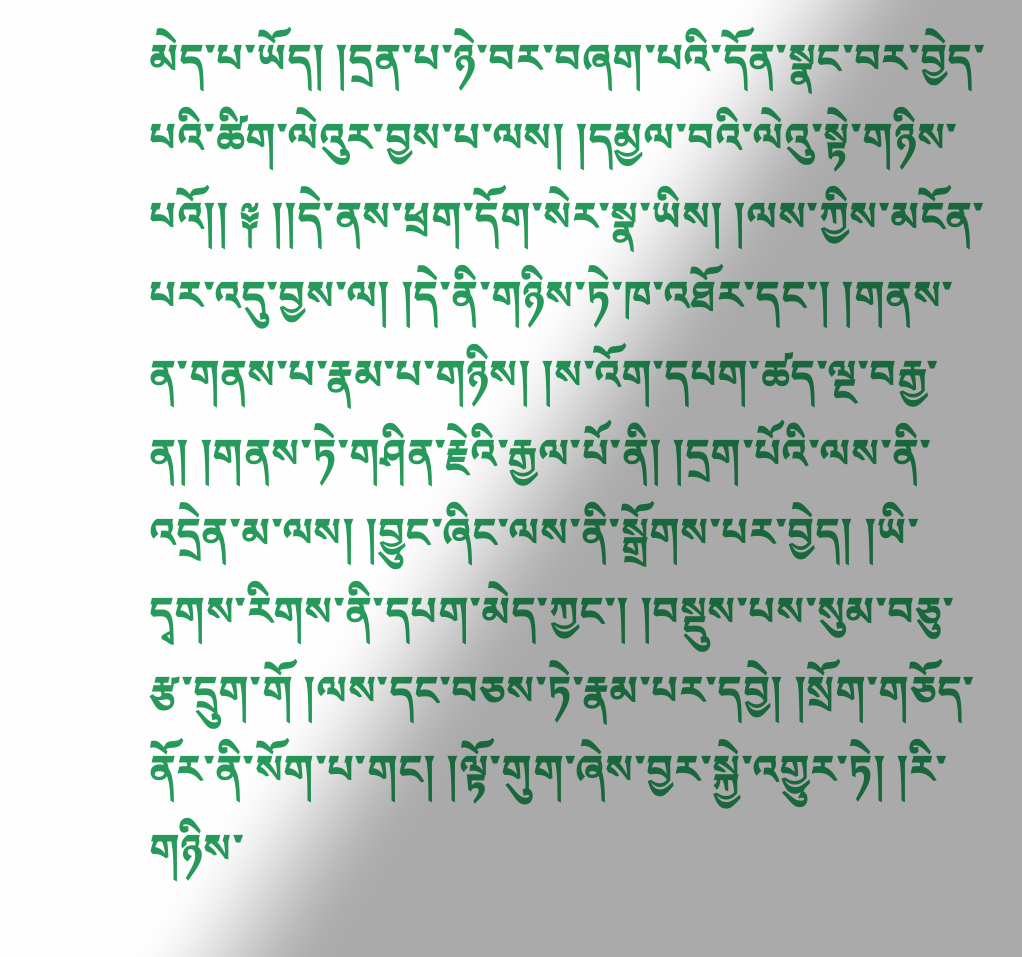མེད་པ་ཡོད། །དྲན་པ་ཉེ་བར་བཞག་པའི་དོན་སྣང་བར་བྱེད་པའི་ཚིག་ལེའུར་བྱས་པ་ལས། །དམྱལ་བའི་ལེའུ་སྟེ་གཉིས་པའོ།། ༈ །།དེ་ནས་ཕྲག་དོག་སེར་སྣ་ཡིས། །ལས་ཀྱིས་མངོན་པར་འདུ་བྱས་ལ། །དེ་ནི་གཉིས་ཏེ་ཁ་འཐོར་དང་། །གནས་ན་གནས་པ་རྣམ་པ་གཉིས། །ས་འོག་དཔག་ཚད་ལྔ་བརྒྱ་ན། །གནས་ཏེ་གཤིན་རྗེའི་རྒྱལ་པོ་ནི། །དྲག་པོའི་ལས་ནི་འདྲེན་མ་ལས། །བྱུང་ཞིང་ལས་ནི་སྒྲོགས་པར་བྱེད། །ཡི་དྭགས་རིགས་ནི་དཔག་མེད་ཀྱང་། །བསྡུས་པས་སུམ་བཅུ་རྩ་དྲུག་གོ །ལས་དང་བཅས་ཏེ་རྣམ་པར་དབྱེ། །སྲོག་གཅོད་ནོར་ནི་སོག་པ་གང། །ལྟོ་གུག་ཞེས་བྱར་སྐྱེ་འགྱུར་ཏེ། །རི་གཉིས་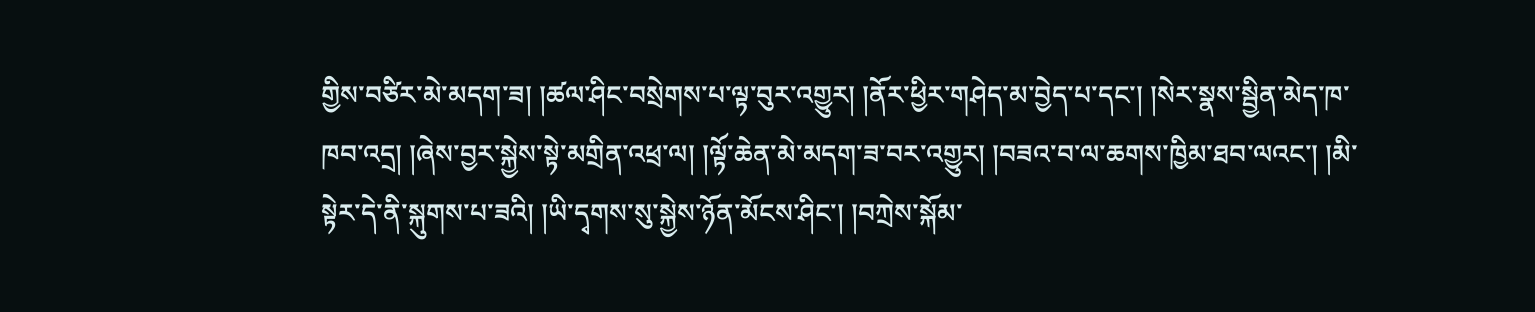གྱིས་བཙིར་མེ་མདག་ཟ། །ཚལ་ཤིང་བསྲེགས་པ་ལྟ་བུར་འགྱུར། །ནོར་ཕྱིར་གཤེད་མ་བྱེད་པ་དང་། །སེར་སྣས་སྦྱིན་མེད་ཁ་ཁབ་འདྲ། །ཞེས་བྱར་སྐྱེས་སྟེ་མགྲིན་འཕྲ་ལ། །ལྟོ་ཆེན་མེ་མདག་ཟ་བར་འགྱུར། །བཟའ་བ་ལ་ཆགས་ཁྱིམ་ཐབ་ལའང་། །མི་སྟེར་དེ་ནི་སྐུགས་པ་ཟའི། །ཡི་དྭགས་སུ་སྐྱེས་ཉོན་མོངས་ཤིང་། །བཀྲེས་སྐོམ་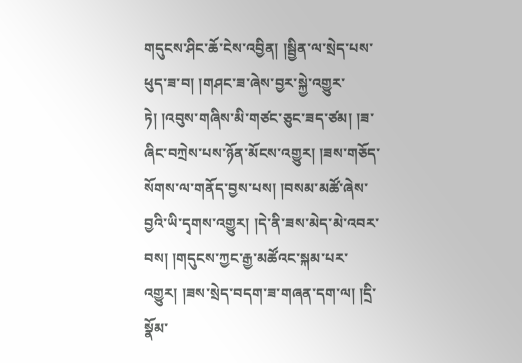གདུངས་ཤིང་ཆོ་ངེས་འབྱིན། །སྦྱིན་ལ་སྲེད་པས་ཕུད་ཟ་བ། །གཤང་ཟ་ཞེས་བྱར་སྐྱེ་འགྱུར་ཏེ། །འབུས་གཞིས་མི་གཙང་ཅུང་ཟད་ཙམ། །ཟ་ཞིང་བཀྲེས་པས་ཉོན་མོངས་འགྱུར། །ཟས་གཅོད་སོགས་ལ་གནོད་བྱས་པས། །བསམ་མཚོ་ཞེས་བྱའི་ཡི་དྭགས་འགྱུར། །དེ་ནི་ཟས་མེད་མེ་འབར་བས། །གདུངས་ཀྱང་རྒྱ་མཚོའང་སྐམ་པར་འགྱུར། །ཟས་སྲེད་བདག་ཟ་གཞན་དག་ལ། །དྲི་སྣོམ་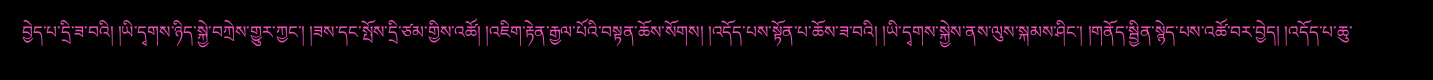བྱེད་པ་དྲི་ཟ་བའི། །ཡི་དྭགས་ཉིད་སྐྱེ་བཀྲེས་གྱུར་ཀྱང་། །ཟས་དང་སྤོས་དྲི་ཙམ་གྱིས་འཚོ། །འཇིག་རྟེན་རྒྱལ་པོའི་བསྟན་ཆོས་སོགས། །འདོད་པས་སྟོན་པ་ཆོས་ཟ་བའི། །ཡི་དྭགས་སྐྱེས་ནས་ལུས་སྐམས་ཤིང་། །གནོད་སྦྱིན་སྙེད་པས་འཚོ་བར་བྱེད། །འདོད་པ་ཆུ་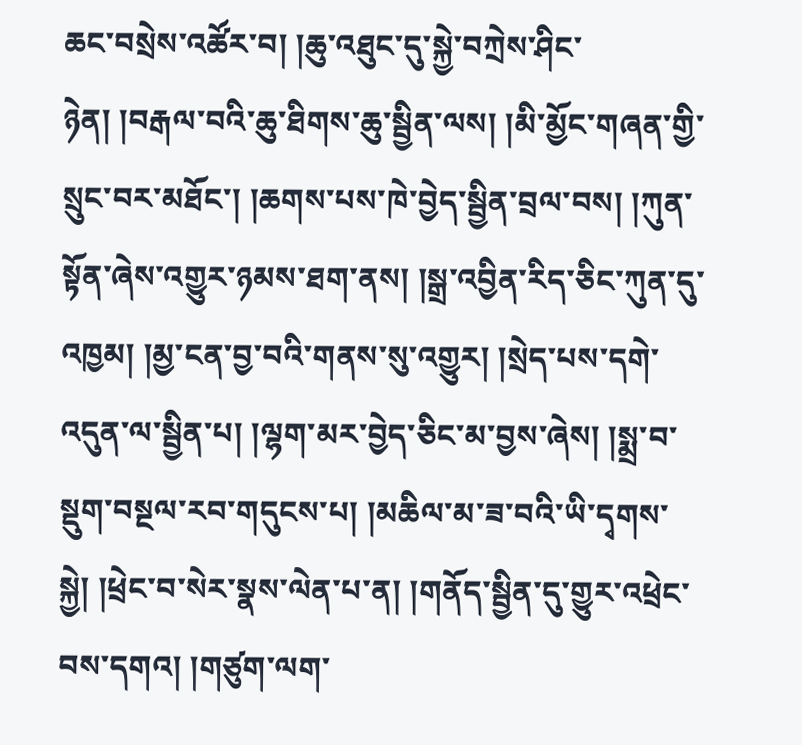ཆང་བསྲེས་འཚོར་བ། །ཆུ་འཐུང་དུ་སྐྱེ་བཀྲེས་ཤིང་ཉེན། །བརྒལ་བའི་ཆུ་ཐིགས་ཆུ་སྦྱིན་ལས། །མི་མྱོང་གཞན་གྱི་སྲུང་བར་མཐོང་། །ཆགས་པས་ཁེ་བྱེད་སྦྱིན་བྲལ་བས། །ཀུན་སྟོན་ཞེས་འགྱུར་ཉམས་ཐག་ནས། །སྒྲ་འབྱིན་རིད་ཅིང་ཀུན་དུ་འཁྱམ། །མྱ་ངན་བྱ་བའི་གནས་སུ་འགྱུར། །སྲེད་པས་དགེ་འདུན་ལ་སྦྱིན་པ། །ལྷག་མར་བྱེད་ཅིང་མ་བྱས་ཞེས། །སྨྲ་བ་སྡུག་བསྔལ་རབ་གདུངས་པ། །མཆིལ་མ་ཟ་བའི་ཡི་དྭགས་སྐྱེ། །ཕྲེང་བ་སེར་སྣས་ལེན་པ་ན། །གནོད་སྦྱིན་དུ་གྱུར་འཕྲེང་བས་དགའ། །གཙུག་ལག་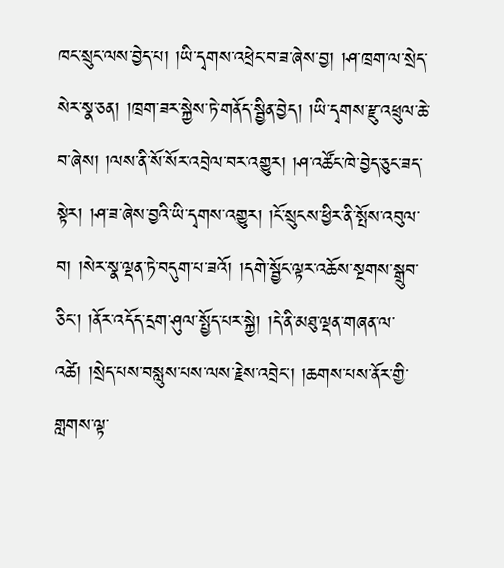ཁང་སྲུང་ལས་བྱེད་པ། །ཡི་དྭགས་འཕྲེང་བ་ཟ་ཞེས་བྱ། །ཤ་ཁྲག་ལ་སྲེད་སེར་སྣ་ཅན། །ཁྲག་ཟར་སྐྱེས་ཏེ་གནོད་སྦྱིན་བྱེད། །ཡི་དྭགས་རྫུ་འཕྲུལ་ཆེ་བ་ཞེས། །ལས་ནི་སོ་སོར་འབྲེལ་བར་འགྱུར། །ཤ་འཚོང་ཁེ་བྱེད་ཅུང་ཟད་སྟེར། །ཤ་ཟ་ཞེས་བྱའི་ཡི་དྭགས་འགྱུར། །ངོ་སྲུངས་ཕྱིར་ནི་སྤོས་འབུལ་བ། །སེར་སྣ་ལྡན་ཏེ་བདུག་པ་ཟའོ། །དགེ་སྦྱོང་ལྟར་འཆོས་སྔགས་སྒྲུབ་ཅིང་། །ནོར་འདོད་དྲག་ཤུལ་སྤྱོད་པར་སྐྱེ། །དེ་ནི་མཐུ་ལྡན་གཞན་ལ་འཚེ། །སྲེད་པས་བསླུས་པས་ལས་རྗེས་འབྲེང་། །ཆགས་པས་ནོར་གྱི་གླགས་ལྟ་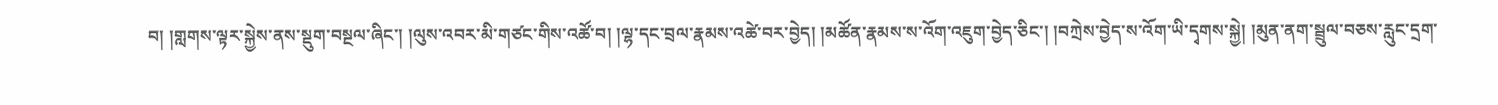བ། །གླགས་ལྟར་སྐྱེས་ནས་སྡུག་བསྔལ་ཞིང་། །ལུས་འབར་མི་གཙང་གིས་འཚོ་བ། །ལྷ་དང་བྲལ་རྣམས་འཚེ་བར་བྱེད། །མཚོན་རྣམས་ས་འོག་འཇུག་བྱེད་ཅིང་། །བཀྲེས་བྱེད་ས་འོག་ཡི་དྭགས་སྐྱེ། །མུན་ནག་སྦྲུལ་བཅས་རླུང་དྲག་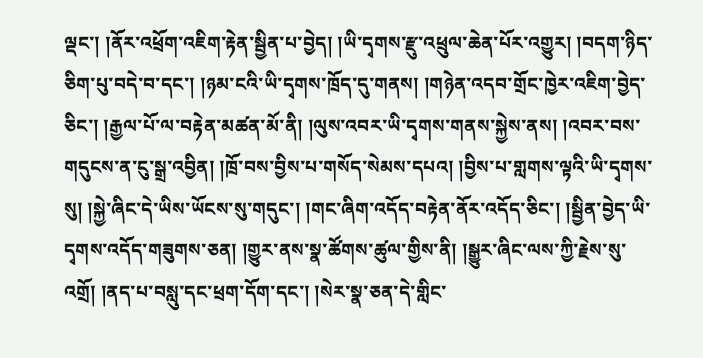ལྡང་། །ནོར་འཕྲོག་འཇིག་རྟེན་སྦྱིན་པ་བྱེད། །ཡི་དྭགས་རྫུ་འཕྲུལ་ཆེན་པོར་འགྱུར། །བདག་ཉིད་ཅིག་པུ་བདེ་བ་དང་། །ཉམ་ངའི་ཡི་དྭགས་ཁྲོད་དུ་གནས། །གཉེན་འདབ་གྲོང་ཁྱེར་འཇིག་བྱེད་ཅིང་། །རྒྱལ་པོ་ལ་བརྟེན་མཚན་མོ་ནི། །ལུས་འབར་ཡི་དྭགས་གནས་སྐྱེས་ནས། །འབར་བས་གདུངས་ན་ངུ་སྒྲ་འབྱིན། །ཁྲོ་བས་བྱིས་པ་གསོད་སེམས་དཔའ། །བྱིས་པ་གླགས་ལྟའི་ཡི་དྭགས་སུ། །སྐྱེ་ཞིང་དེ་ཡིས་ཡོངས་སུ་གདུང་། །གང་ཞིག་འདོད་བརྟེན་ནོར་འདོད་ཅིང་། །སྦྱིན་བྱེད་ཡི་དྭགས་འདོད་གཟུགས་ཅན། །གྱུར་ནས་སྣ་ཚོགས་ཚུལ་གྱིས་ནི། །སྒྱུར་ཞིང་ལས་ཀྱི་རྗེས་སུ་འགྲོ། །ནད་པ་བསླུ་དང་ཕྲག་དོག་དང་། །སེར་སྣ་ཅན་དེ་གླིང་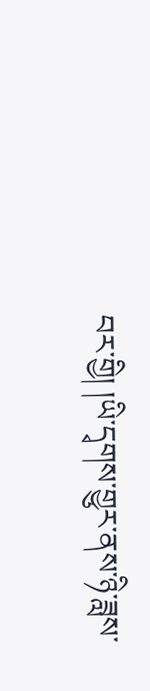བར་གྱི། །ཡི་དྭགས་གྱུར་ནས་ཉི་ཟླས་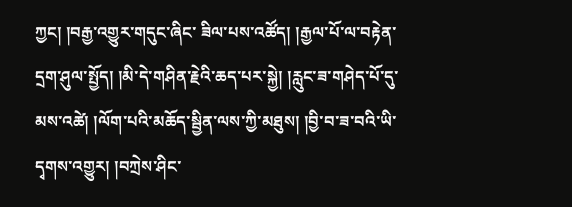ཀྱང། །བརྒྱ་འགྱུར་གདུང་ཞིང་ ཟིལ་པས་འཚོད། །རྒྱལ་པོ་ལ་བརྟེན་དྲག་ཤུལ་སྤྱོད། །མི་དེ་གཤིན་རྗེའི་ཆད་པར་སྐྱེ། །རླུང་ཟ་གཤེད་པོ་དུ་མས་འཚེ། །ལོག་པའི་མཆོད་སྦྱིན་ལས་ཀྱི་མཐུས། །བྱི་བ་ཟ་བའི་ཡི་དྭགས་འགྱུར། །བཀྲེས་ཤིང་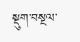སྡུག་བསྔལ་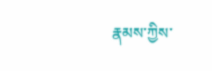རྣམས་ཀྱིས་